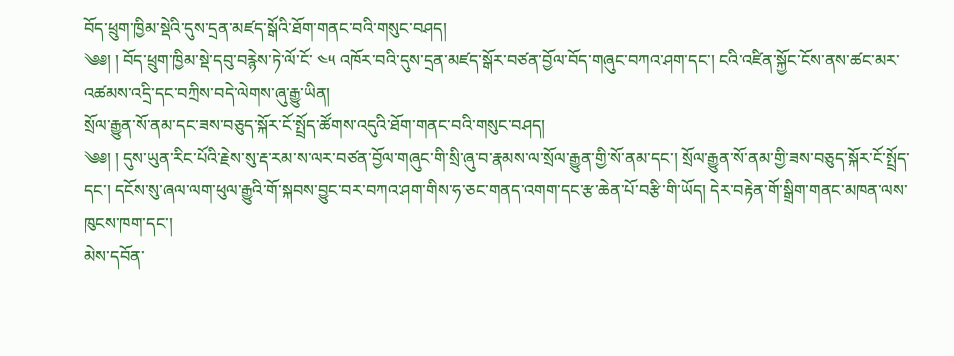བོད་ཕྲུག་ཁྱིམ་སྡེའི་དུས་དྲན་མཛད་སྒོའི་ཐོག་གནང་བའི་གསུང་བཤད།
༄༅། ། བོད་ཕྲུག་ཁྱིམ་སྡེ་དབུ་བརྙེས་ཏེ་ལོ་ངོ་ ༤༥ འཁོར་བའི་དུས་དྲན་མཛད་སྒོར་བཙན་བྱོལ་བོད་གཞུང་བཀའ་ཤག་དང་། ངའི་འཛིན་སྐྱོང་ངོས་ནས་ཚང་མར་འཚམས་འདྲི་དང་བཀྲིས་བདེ་ལེགས་ཞུ་རྒྱུ་ཡིན།
སྲོལ་རྒྱུན་སོ་ནམ་དང་ཟས་བཅུད་སྐོར་ངོ་སྤྲོད་ཚོགས་འདུའི་ཐོག་གནང་བའི་གསུང་བཤད།
༄༅། ། དུས་ཡུན་རིང་པོའི་རྗེས་སུ་རྡ་རམ་ས་ལར་བཙན་བྱོལ་གཞུང་གི་སྲི་ཞུ་བ་རྣམས་ལ་སྲོལ་རྒྱུན་གྱི་སོ་ནམ་དང་། སྲོལ་རྒྱུན་སོ་ནམ་གྱི་ཟས་བཅུད་སྐོར་ངོ་སྤྲོད་དང་། དངོས་སུ་ཞལ་ལག་ཕུལ་རྒྱུའི་གོ་སྐབས་བྱུང་བར་བཀའ་ཤག་གིས་ཧ་ཅང་གནད་འགག་དང་རྩ་ཆེན་པོ་བརྩི་གི་ཡོད། དེར་བརྟེན་གོ་སྒྲིག་གནང་མཁན་ལས་ཁུངས་ཁག་དང་།
མེས་དབོན་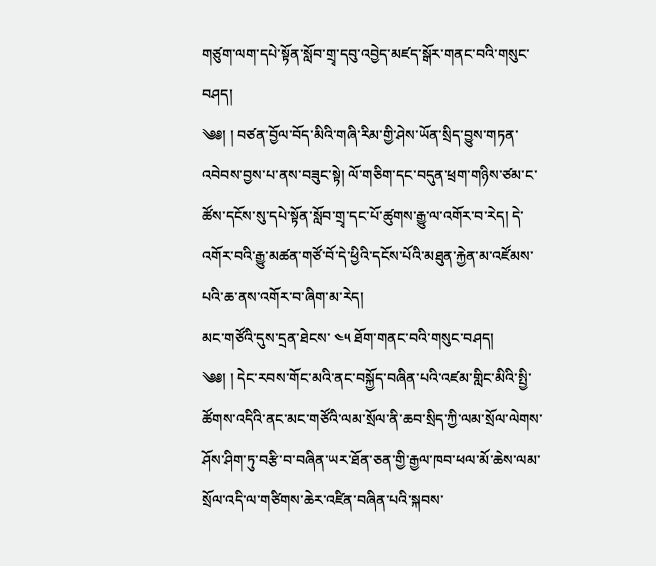གཙུག་ལག་དཔེ་སྟོན་སློབ་གྲྭ་དབུ་འབྱེད་མཛད་སྒོར་གནང་བའི་གསུང་བཤད།
༄༅། ། བཙན་བྱོལ་བོད་མིའི་གཞི་རིམ་གྱི་ཤེས་ཡོན་སྲིད་བྱུས་གཏན་འབེབས་བྱས་པ་ནས་བཟུང་སྟེ། ལོ་གཅིག་དང་བདུན་ཕྲག་གཉིས་ཙམ་ང་ཚོས་དངོས་སུ་དཔེ་སྟོན་སློབ་གྲྭ་དང་པོ་ཚུགས་རྒྱུ་ལ་འགོར་བ་རེད། དེ་འགོར་བའི་རྒྱུ་མཚན་གཙོ་བོ་དེ་ཕྱིའི་དངོས་པོའི་མཐུན་རྐྱེན་མ་འཛོམས་པའི་ཆ་ནས་འགོར་བ་ཞིག་མ་རེད།
མང་གཙོའི་དུས་དྲན་ཐེངས་ ༤༥ ཐོག་གནང་བའི་གསུང་བཤད།
༄༅། ། དེང་རབས་གོང་མའི་ནང་བསྐྱོད་བཞིན་པའི་འཛམ་གླིང་མིའི་སྤྱི་ཚོགས་འདིའི་ནང་མང་གཙོའི་ལམ་སྲོལ་ནི་ཆབ་སྲིད་ཀྱི་ལམ་སྲོལ་ལེགས་ཤོས་ཤིག་ཏུ་བརྩི་བ་བཞིན་ཡར་ཐོན་ཅན་གྱི་རྒྱལ་ཁབ་ཕལ་མོ་ཆེས་ལམ་སྲོལ་འདི་ལ་གཙིགས་ཆེར་འཛིན་བཞིན་པའི་སྐབས་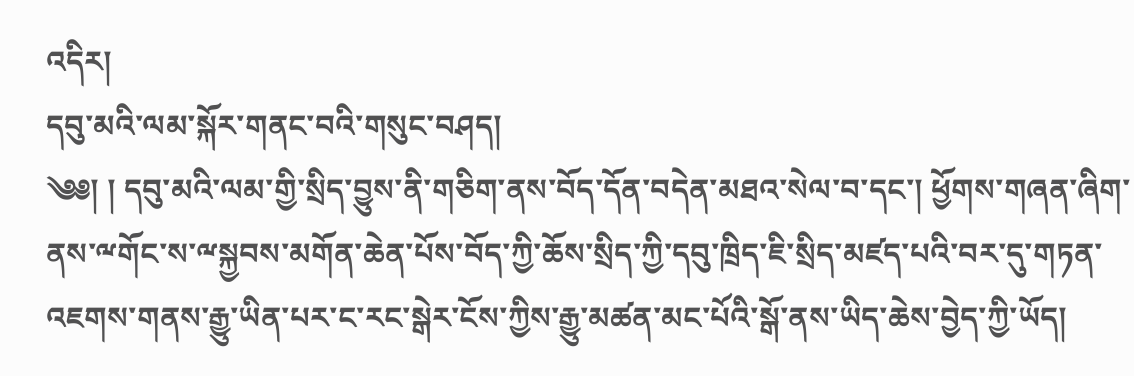འདིར།
དབུ་མའི་ལམ་སྐོར་གནང་བའི་གསུང་བཤད།
༄༅། ། དབུ་མའི་ལམ་གྱི་སྲིད་བྱུས་ནི་གཅིག་ནས་བོད་དོན་བདེན་མཐའ་སེལ་བ་དང་། ཕྱོགས་གཞན་ཞིག་ནས་ྋགོང་ས་ྋསྐྱབས་མགོན་ཆེན་པོས་བོད་ཀྱི་ཆོས་སྲིད་ཀྱི་དབུ་ཁྲིད་ཇི་སྲིད་མཛད་པའི་བར་དུ་གཏན་འཇགས་གནས་རྒྱུ་ཡིན་པར་ང་རང་སྒེར་ངོས་ཀྱིས་རྒྱུ་མཚན་མང་པོའི་སྒོ་ནས་ཡིད་ཆེས་བྱེད་ཀྱི་ཡོད།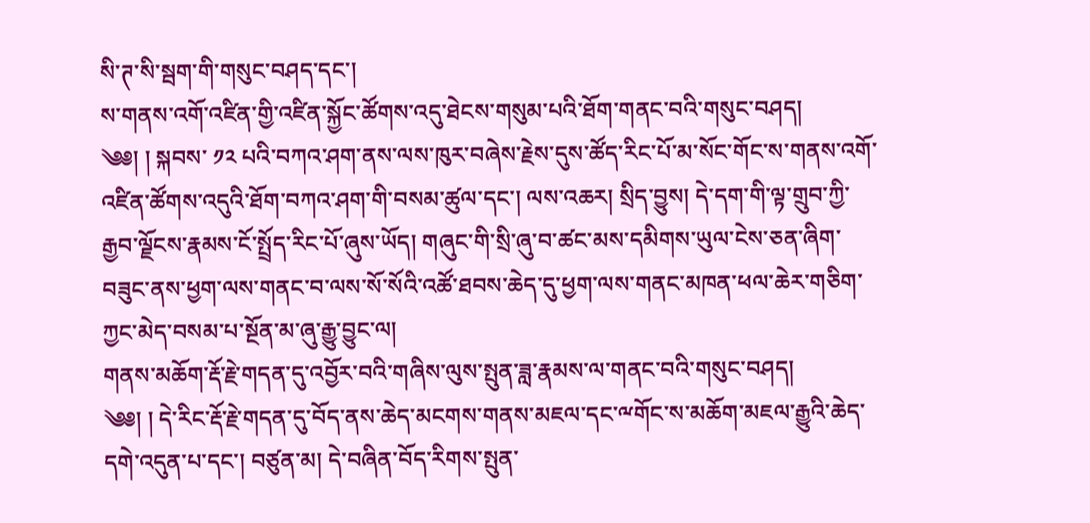སི་ཊ་སི་སྦག་གི་གསུང་བཤད་དང་།
ས་གནས་འགོ་འཛིན་གྱི་འཛིན་སྐྱོང་ཚོགས་འདུ་ཐེངས་གསུམ་པའི་ཐོག་གནང་བའི་གསུང་བཤད།
༄༅། ། སྐབས་ ༡༢ པའི་བཀའ་ཤག་ནས་ལས་ཁུར་བཞེས་རྗེས་དུས་ཚོད་རིང་པོ་མ་སོང་གོང་ས་གནས་འགོ་འཛིན་ཚོགས་འདུའི་ཐོག་བཀའ་ཤག་གི་བསམ་ཚུལ་དང་། ལས་འཆར། སྲིད་བྱུས། དེ་དག་གི་ལྟ་གྲུབ་ཀྱི་རྒྱབ་ལྗོངས་རྣམས་ངོ་སྤྲོད་རིང་པོ་ཞུས་ཡོད། གཞུང་གི་སྲི་ཞུ་བ་ཚང་མས་དམིགས་ཡུལ་ངེས་ཅན་ཞིག་བཟུང་ནས་ཕྱག་ལས་གནང་བ་ལས་སོ་སོའི་འཚོ་ཐབས་ཆེད་དུ་ཕྱག་ལས་གནང་མཁན་ཕལ་ཆེར་གཅིག་ཀྱང་མེད་བསམ་པ་སྔོན་མ་ཞུ་རྒྱུ་བྱུང་ལ།
གནས་མཆོག་རྡོ་རྗེ་གདན་དུ་འབྱོར་བའི་གཞིས་ལུས་སྤུན་ཟླ་རྣམས་ལ་གནང་བའི་གསུང་བཤད།
༄༅། ། དེ་རིང་རྡོ་རྗེ་གདན་དུ་བོད་ནས་ཆེད་མངགས་གནས་མཇལ་དང་ྋགོང་ས་མཆོག་མཇལ་རྒྱུའི་ཆེད་དགེ་འདུན་པ་དང་། བཙུན་མ། དེ་བཞིན་བོད་རིགས་སྤུན་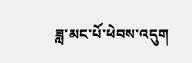ཟླ་མང་པོ་ཕེབས་འདུག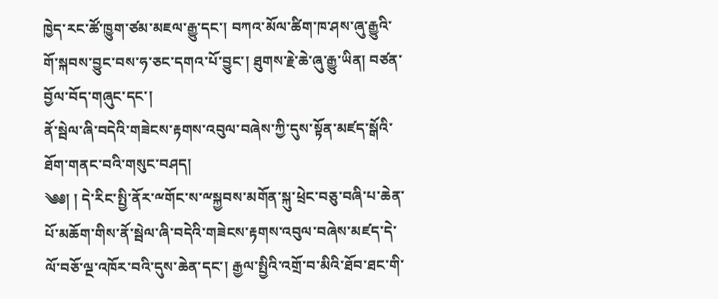ཁྱེད་རང་ཚོ་ཁྱུག་ཙམ་མཇལ་རྒྱུ་དང་། བཀའ་མོལ་ཚིག་ཁ་ཤས་ཞུ་རྒྱུའི་གོ་སྐབས་བྱུང་བས་ཧ་ཅང་དགའ་པོ་བྱུང་། ཐུགས་རྗེ་ཆེ་ཞུ་རྒྱུ་ཡིན། བཙན་བྱོལ་བོད་གཞུང་དང་།
ནོ་སྦེལ་ཞི་བདེའི་གཟེངས་རྟགས་འབུལ་བཞེས་ཀྱི་དུས་སྟོན་མཛད་སྒོའི་ཐོག་གནང་བའི་གསུང་བཤད།
༄༅། ། དེ་རིང་སྤྱི་ནོར་ྋགོང་ས་ྋསྐྱབས་མགོན་སྐུ་ཕྲེང་བཅུ་བཞི་པ་ཆེན་པོ་མཆོག་གིས་ནོ་སྦེལ་ཞི་བདེའི་གཟེངས་རྟགས་འབུལ་བཞེས་མཛད་དེ་ལོ་བཅོ་ལྔ་འཁོར་བའི་དུས་ཆེན་དང་། རྒྱལ་སྤྱིའི་འགྲོ་བ་མིའི་ཐོབ་ཐང་གི་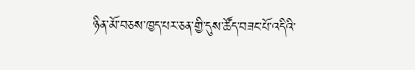ཉིན་མོ་བཅས་ཁྱད་པར་ཅན་གྱི་དུས་ཚོད་བཟང་པོ་འདིའི་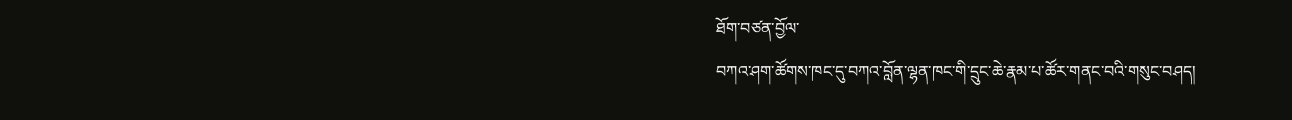ཐོག་བཙན་བྱོལ་
བཀའ་ཤག་ཚོགས་ཁང་དུ་བཀའ་བློན་ལྷན་ཁང་གི་དྲུང་ཆེ་རྣམ་པ་ཚོར་གནང་བའི་གསུང་བཤད།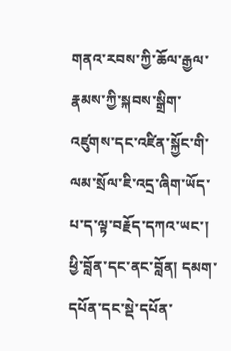གནའ་རབས་ཀྱི་ཆོལ་རྒྱལ་རྣམས་ཀྱི་སྐབས་སྒྲིག་འཛུགས་དང་འཛིན་སྐྱོང་གི་ལམ་སྲོལ་ཇི་འདྲ་ཞིག་ཡོད་པ་ད་ལྟ་བརྗོད་དཀའ་ཡང་། ཕྱི་བློན་དང་ནང་བློན། དམག་དཔོན་དང་སྡེ་དཔོན་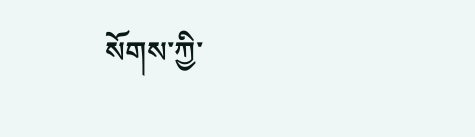སོགས་ཀྱི་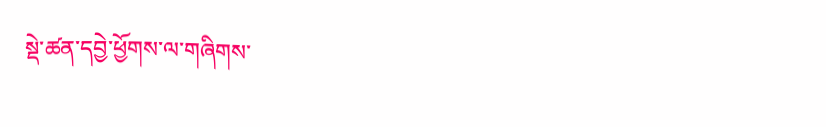སྡེ་ཚན་དབྱེ་ཕྱོགས་ལ་གཞིགས་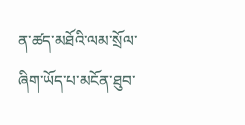ན་ཚད་མཐོའི་ལམ་སྲོལ་ཞིག་ཡོད་པ་མངོན་ཐུབ་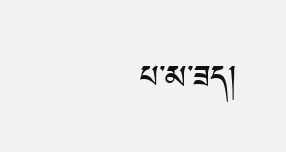པ་མ་ཟད།